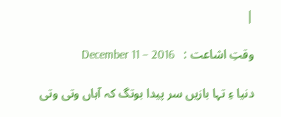|

وقتِ اشاعت :   December 11 – 2016

دنیا ءِ تہا بازیں سر پیدا بوتگ کہ آہاں وتی وتی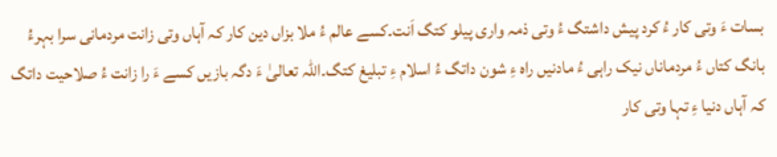بسات ءَ وتی کار ءُ کرد پیش داشتگ ءُ وتی ذمہ واری پیلو کتگ اَنت۔کسے عالم ءُ ملا بزاں دین کار کہ آہاں وتی زانت مردمانی سرا بہرءُ بانگ کتاں ءُ مردماناں نیک راہی ءُ مادنیں راہ ءِ شون داتگ ءُ اسلام ءِ تبلیغ کتگ۔اللہ تعالیٰ ءَ دگہ بازیں کسے ءَ را زانت ءُ صلاحیت داتگ کہ آہاں دنیا ءِ تہا وتی کار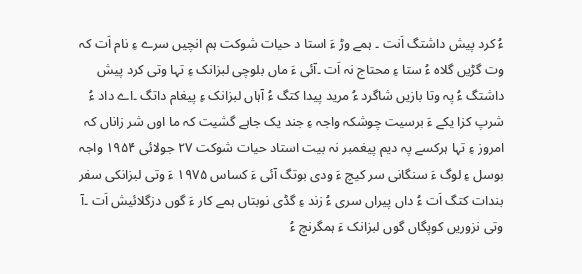ءُ کرد پیش داشتگ اَنت ۔ ہمے وڑ ءَ استا د حیات شوکت ہم انچیں سرے ءِ نام اَت کہ وت گڑیں گلاہ ءُ ستا ءِ محتاج نہ اَت ۔آئی ءَ ماں بلوچی لبزانک ءِ تہا وتی کرد پیش داشتگ ءُ پہ وتا بازیں شاگرد ءُ مرید پیدا کتگ ءُ آہاں لبزانک ءِ پیغام داتگ ۔اے داد ءُ شرپ کزا یکے ءَ برسیت چوشکہ واجہ ءِ جند یک جاہے گشیت کہ ما اوں شر زاناں کہ امروز ءِ تہا ہرکسے پہ دیم پیغمبر نہ بیت استاد حیات شوکت ۲۷ جولائی ۱۹۵۴ واجہ بوسل ءِ لوگ ءَ سنگانی سر کیچ ءَ ودی بوتگ آئی ءَ کساس ۱۹۷۵ ءَ وتی لبزانکی سفر بندات کتگ اَت ءُ داں پیراں سری ءُ زند ءِ گڈی نوبتاں ہمے کار ءَ گوں دزگلائیش اَت ۔آ وتی نزوریں کوپگاں گوں لبزانک ءَ ہمگرنچ ءُ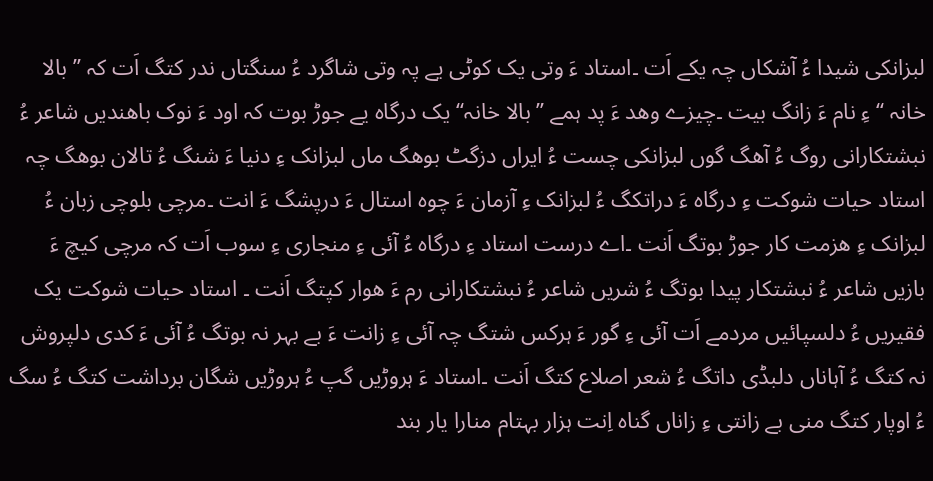لبزانکی شیدا ءُ آشکاں چہ یکے اَت ۔استاد ءَ وتی یک کوٹی یے پہ وتی شاگرد ءُ سنگتاں ندر کتگ اَت کہ ’’ بالا خانہ ‘‘ ءِ نام ءَ زانگ بیت ۔چیزے وھد ءَ پد ہمے ’’ بالا خانہ‘‘ یک درگاہ یے جوڑ بوت کہ اود ءَ نوک باھندیں شاعر ءُ نبشتکارانی روگ ءُ آھگ گوں لبزانکی چست ءُ ایراں دزگٹ بوھگ ماں لبزانک ءِ دنیا ءَ شنگ ءُ تالان بوھگ چہ استاد حیات شوکت ءِ درگاہ ءَ دراتکگ ءُ لبزانک ءِ آزمان ءَ چوہ استال ءَ درپشگ ءَ انت ۔مرچی بلوچی زبان ءُ لبزانک ءِ ھزمت کار جوڑ بوتگ اَنت ۔اے درست استاد ءِ درگاہ ءُ آئی ءِ منجاری ءِ سوب اَت کہ مرچی کیچ ءَ بازیں شاعر ءُ نبشتکار پیدا بوتگ ءُ شریں شاعر ءُ نبشتکارانی رم ءَ ھوار کپتگ اَنت ۔ استاد حیات شوکت یک فقیریں ءُ دلسپائیں مردمے اَت آئی ءِ گور ءَ ہرکس شتگ چہ آئی ءِ زانت ءَ بے بہر نہ بوتگ ءُ آئی ءَ کدی دلپروش نہ کتگ ءُ آہاناں دلبڈی داتگ ءُ شعر اصلاع کتگ اَنت ۔استاد ءَ ہروڑیں گپ ءُ ہروڑیں شگان برداشت کتگ ءُ سگ ءُ اوپار کتگ منی بے زانتی ءِ زاناں گناہ اِنت ہزار بہتام منارا یار بند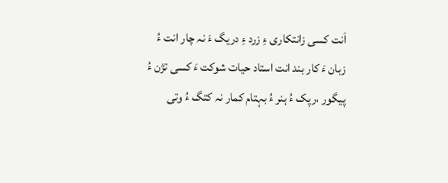اَنت کسی زانتکاری ءِ زرد ءِ دریگ ءَ نہ چار انت ءُ زبان ءَ کار بند انت استاد حیات شوکت ءَ کسی تژن ءُ پیگور ،رپک ءُ ہنر ءُ بہتام کمار نہ کتگ ءُ وتی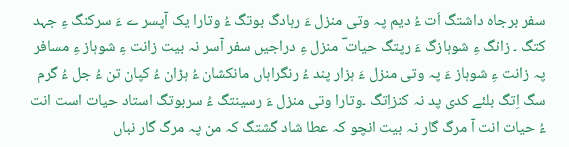سفر برجاہ داشتگ اَت ءُ دیم پہ وتی منزل ءَ رہادگ بوتگ ءُ وتارا یک آپسر ے ءَ سرکنگ ءِ جہد کتگ ۔ زانگ ءِ شوہازگ ءَ رپتگ حیات ؔ منزل ءِ دراجیں سفر آسر نہ بیت زانت ءِ شوہاز ءِ مسافر پہ زانت ءِ شوہاز ءَ پہ وتی منزل ءَ ہزار پند ءُ رنگراہاں مانکشان ءُ ہڑان ءُ کپان تن ءُ جل ءُ گرم سگ اِتگ بلئے کدی پد نہ کنزاِتگ ۔وتارا وتی منزل ءَ رسینتگ ءُ سربوتگ استاد حیات است انت ءُ حیات انت آ مرگ گار نہ بیت انچو کہ عطا شاد گشتگ کہ من پہ مرگ گار نباں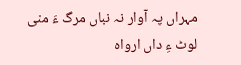مہراں پہ آوار نہ نباں مرگ ءَ منی لوٹ ءِ داں ارواہ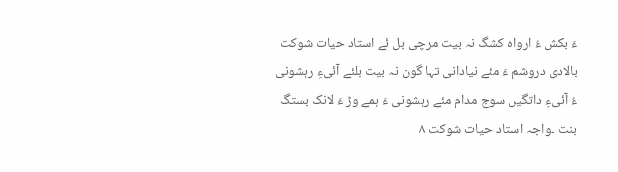ءَ بکش ءُ ارواہ کشگ نہ بیت مرچی بل ئے استاد حیات شوکت بالادی دروشم ءَ مئے نیادانی تہا گون نہ بیت بلئے آئیءِ رہشونی ءُ آئیءِ داتگیں سوج مدام مئے رہشونی ءَ ہمے وڑ ءَ لانک بستگ بنت ۔واجہ استاد حیات شوکت ۸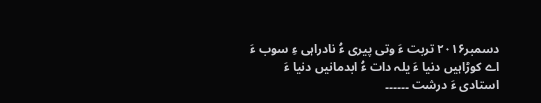دسمبر۲۰۱۶ تربت ءَ وتی پیری ءُ نادراہی ءِ سوب ءَ اے کوڑاہیں دنیا ءَ یلہ دات ءُ ابدمانیں دنیا ءَ استادی ءَ درشت ۔۔۔۔۔۔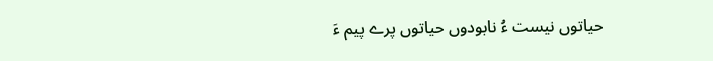حیاتوں نیست ءُ نابودوں حیاتوں پرے پیم ءَ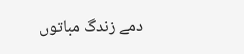دمے زندگ مباتوں